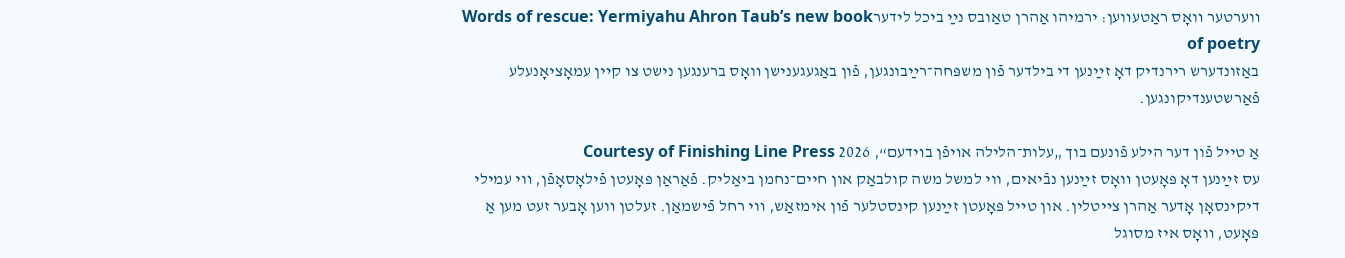װערטער װאָס ראַטעװען: ירמיהו אַהרן טאַובס נײַ ביכל לידערWords of rescue: Yermiyahu Ahron Taub’s new book of poetry
באַזונדערש רירנדיק דאָ זײַנען די בילדער פֿון משפּחה־רײַבונגען, פֿון באַגעגענישן װאָס ברענגען נישט צו קײן עמאָציאָנעלע פֿאַרשטענדיקונגען.

אַ טייל פֿון דער הילע פֿונעם בוך „עלות־הלילה אױפֿן בױדעם“, 2026 Courtesy of Finishing Line Press
עס זײַנען דאָ פּאָעטן װאָס זײַנען נבֿיאים, ווי למשל משה קולבאַק און חיים־נחמן ביאַליק. פֿאַראַן פּאָעטן פֿילאָסאָפֿן, װי עמילי דיקינסאָן אָדער אַהרן צײטלין. און טײל פּאָעטן זײַנען קינסטלער פֿון אימזאַש, װי רחל פֿישמאַן. זעלטן װען אָבער זעט מען אַ פּאָעט, װאָס איז מסוגל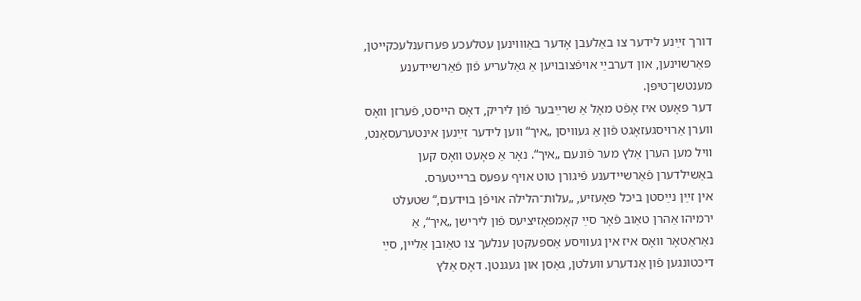דורך זײַנע לידער צו באַלעבן אָדער באַװױנען עטלעכע פּערזענלעכקײטן, פּאַרשױנען, און דערבײַ אױפֿצובױען אַ גאַלעריע פֿון פֿאַרשײדענע מענטשן־טיפּן.
דער פּאָעט איז אָפֿט מאָל אַ שרײַבער פֿון ליריק, דאָס הײסט, פֿערזן װאָס װערן אַרױסגעזאָגט פֿון אַ געװיסן „איך“ װען לידער זײַנען אינטערעסאַנט, װיל מען הערן אַלץ מער פֿונעם „איך“. נאָר אַ פּאָעט װאָס קען באַשילדערן פֿאַרשײדענע פֿיגורן טוט אױף עפּעס ברײטערס.
אין זײַן נײַסטן ביכל פּאָעזיע, „עלות־הלילה אױפֿן בױדעם,“ שטעלט ירמיהו אַהרן טאַוב פֿאָר סײַ קאָמפּאָזיציעס פֿון לירישן „איך“, אַ נאַראַטאָר װאָס איז אין געװיסע אַספּעקטן ענלעך צו טאַובן אַלײן, סײַ דיכטונגען פֿון אַנדערע װעלטן, גאַסן און געגנטן. דאָס אַלץ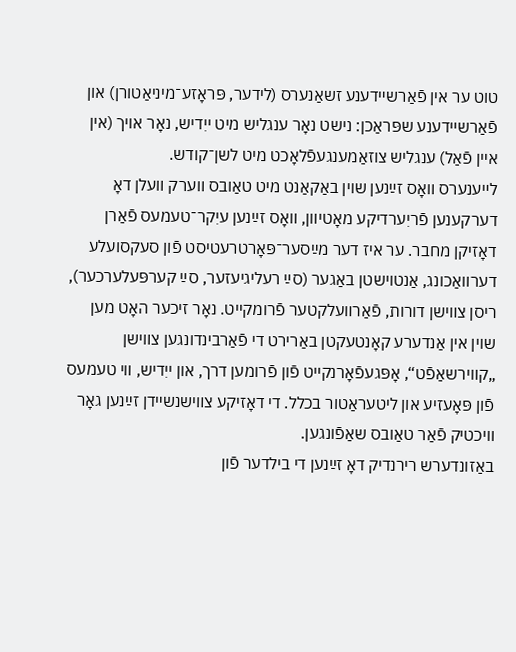טוט ער אין פֿאַרשײדענע זשאַנערס (לידער, פּראָזע־מיניאַטורן) און פֿאַרשײדענע שפּראַכן: נישט נאָר ענגליש מיט ייִדיש, נאָר אױך (אין אײן פֿאַל) ענגליש צוזאַמענגעפֿלאָכט מיט לשן־קודש.
לײענערס װאָס זײַנען שױן באַקאַנט מיט טאַובס װערק װעלן דאָ דערקענען פֿריִערדיקע מאָטיװן, װאָס זײַנען עיִקר־טעמעס פֿאַרן דאָזיקן מחבר. ער איז דער מײַסער־פּאָרטרעטיסט פֿון סעקסועלע דערװאַכונג, אַנטױשטן באַגער (סײַ רעליגיעזער, סײַ קערפּעלערכער), ריסן צװישן דורות, פֿאַרװעלקטער פֿרומקײט. נאָר זיכער האָט מען שױן אין אַנדערע קאָנטעקטן באַרירט די פֿאַרבינדונגען צװישן „קװירשאַפֿט“, אָפּגעפֿאָרנקײט פֿון פֿרומען דרך, און ייִדיש, װי טעמעס פֿון פּאָעזיע און ליטעראַטור בכלל. די דאָזיקע צװישנשײדן זײַנען גאָר װיכטיק פֿאַר טאַובס שאַפֿונגען.
באַזונדערש רירנדיק דאָ זײַנען די בילדער פֿון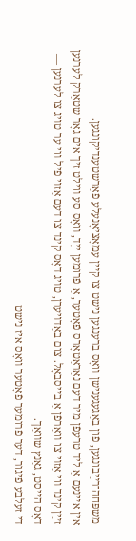משפּחה־רײַבונגען, פֿון באַגעגענישן װאָס ברענגען נישט צו קײן עמאָציאָנעלע פֿאַרשטענדיקונגען.
אין אײנעם אַ ליד טרעפֿן מיר דעם נאַראַטאָרס פֿאָטער, אַ פֿרומען ייִד, װאָס סע װילט זיך אים גאָר שטאַרק לערנען זײַן קינד װי אַזױ צו װאַרפֿן אַ בײסבאָל. צום באַדױערן, טױג דאָס קינד צו דעם אַזױ פֿיל װי ער טױג צו לערנען — דאָס הײסט, גאַנץ שװאַך.
די זעלבע פֿיגור, דער פֿרומער פֿאָטער װאָס איז נישט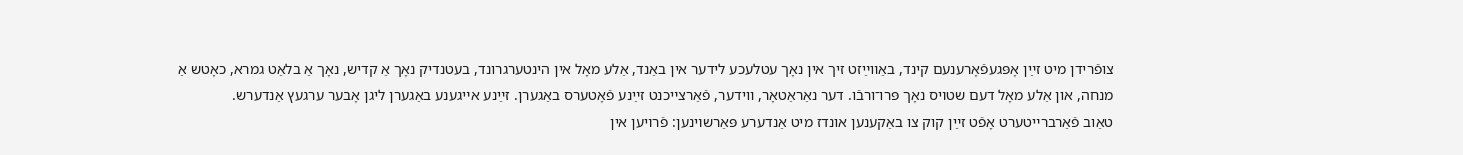צופֿרידן מיט זײַן אָפּגעפֿאָרענעם קינד, באַװײַזט זיך אין נאָך עטלעכע לידער אין באַנד, אַלע מאָל אין הינטערגרונד, בעטנדיק נאָך אַ קדיש, נאָך אַ בלאַט גמרא, כאָטש אַ מנחה, און אַלע מאָל דעם שטױס נאָך פּרו־ורבֿו. דער נאַראַטאָר, װידער, פֿאַרצײכנט זײַנע פֿאָטערס באַגערן. זײַנע אײגענע באַגערן ליגן אָבער ערגעץ אַנדערש.
טאַוב פֿאַרברײטערט אָפֿט זײַן קוק צו באַקענען אונדז מיט אַנדערע פּאַרשױנען: פֿרױען אין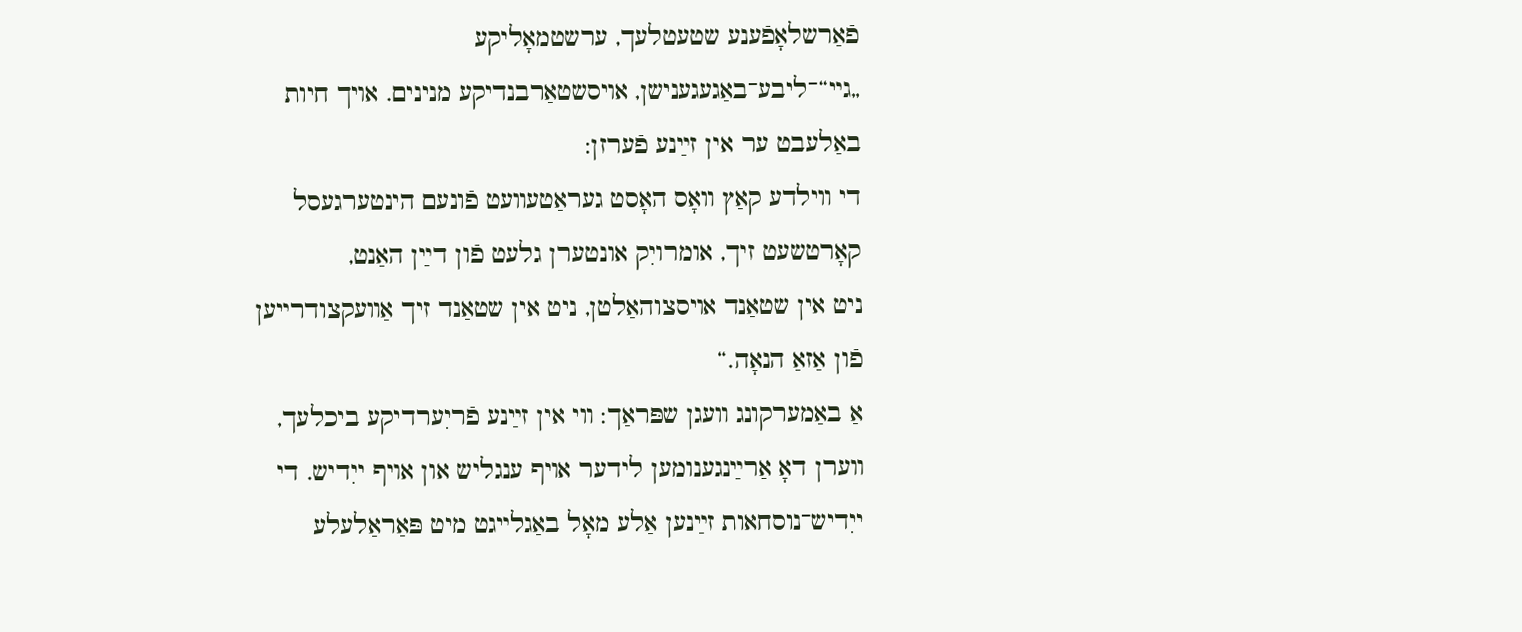פֿאַרשלאָפֿענע שטעטלעך, ערשטמאָליקע „גײ“־ליבע־באַגעגענישן, אױסשטאַרבנדיקע מנינים. אױך חיות באַלעבט ער אין זײַנע פֿערזן:
די װילדע קאַץ װאָס האָסט געראַטעװעט פֿונעם הינטערגעסל
קאָרטשעט זיך, אומרויִק אונטערן גלעט פֿון דײַן האַנט,
ניט אין שטאַנד אױסצוהאַלטן, ניט אין שטאַנד זיך אַװעקצודרײען פֿון אַזאַ הנאָה.“
אַ באַמערקונג װעגן שפּראַך: װי אין זײַנע פֿריִערדיקע ביכלעך, װערן דאָ אַרײַנגענומען לידער אױף ענגליש און אױף ייִדיש. די ייִדיש־נוסחאות זײַנען אַלע מאָל באַגלײגט מיט פּאַראַלעלע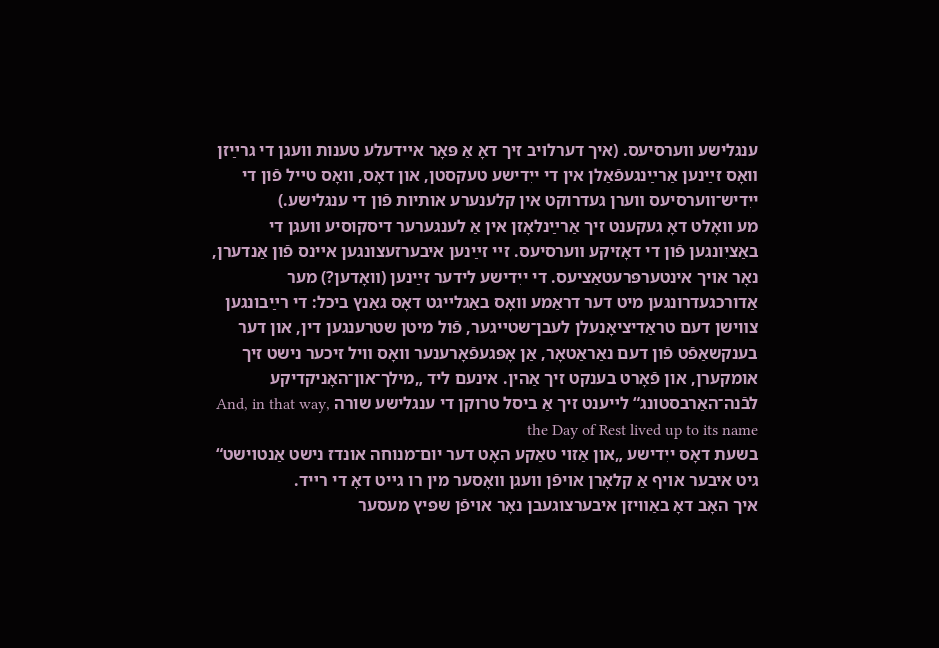ענגלישע װערסיעס. (איך דערלױב זיך דאָ אַ פּאָר אײדעלע טענות װעגן די גרײַזן װאָס זײַנען אַרײַנגעפֿאַלן אין די ייִדישע טעקסטן, און דאָס, װאָס טײל פֿון די ייִדיש־װערסיעס װערן געדרוקט אין קלענערע אותיות פֿון די ענגלישע.)
מע װאָלט דאָ געקענט זיך אַרײַנלאָזן אין אַ לענגערער דיסקוסיע װעגן די באַציִונגען פֿון די דאָזיקע װערסיעס. זײ זײַנען איבערזעצונגען אײנס פֿון אַנדערן, נאָר אױך אינטערפּרעטאַציעס. די ייִדישע לידער זײַנען (װאָדען?) מער אַדורכגעדרונגען מיט דער דראַמע װאָס באַגלײגט דאָס גאַנץ ביכל: די רײַבונגען צװישן דעם טראַדיציאָנעלן לעבן־שטײגער, פֿול מיטן שטרענגען דין, און דער בענקשאַפֿט פֿון דעם נאַראַטאָר, אַן אָפּגעפֿאָרענער װאָס װיל זיכער נישט זיך אומקערן, און פֿאָרט בענקט זיך אַהין. אינעם ליד „מילך־און־האָניקדיקע לבֿנה־האַרבסטונג“ לײענט זיך אַ ביסל טרוקן די ענגלישע שורה And, in that way, the Day of Rest lived up to its name
בשעת דאָס ייִדישע „און אַזױ טאַקע האָט דער יום־מנוחה אונדז נישט אַנטױשט“ גיט איבער אױף אַ קלאָרן אױפֿן װעגן װאָסער מין רו גײט דאָ די רײד.
איך האָב דאָ באַװיזן איבערצוגעבן נאָר אױפֿן שפּיץ מעסער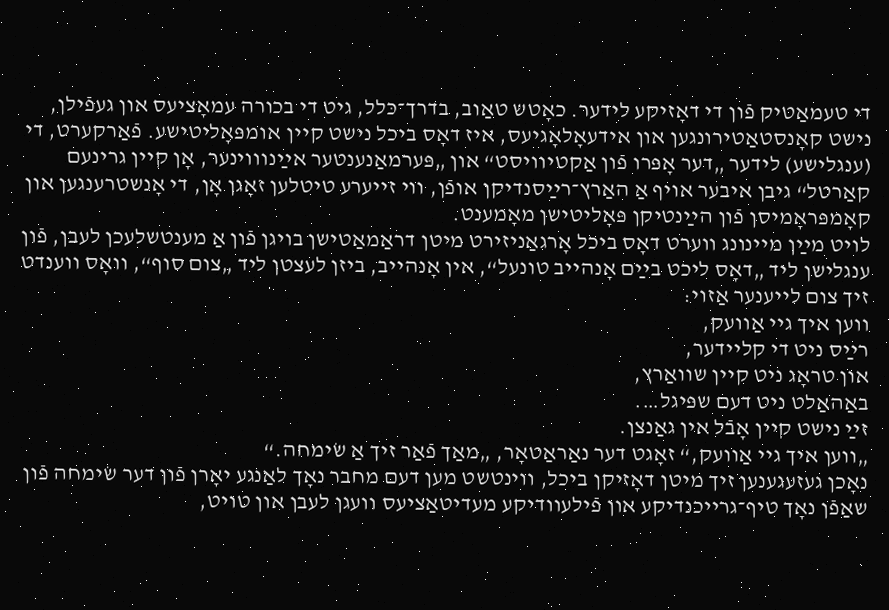די טעמאַטיק פֿון די דאָזיקע לידער. כאָטש טאַוב, בדרך־כּלל, גיט די בכורה עמאָציעס און געפֿילן, נישט קאָנסטאַטירונגען און אידעאָלאָגיעס, איז דאָס ביכל נישט קיין אומפּאָליטישע. פֿאַרקערט, די (ענגלישע) לידער „דער אָפּרו פֿון אַקטיװיסט“ און „פּערמאַנענטער אײַנװױנער, אָן קײן גרינעם קאַרטל“ גיבן איבער אױף אַ האַרץ־רײַסנדיקן אופֿן, װי זײערע טיטלען זאָגן אָן, די אָנשטרענגען און קאָמפּראָמיסן פֿון הײַנטיקן פּאָליטישן מאָמענט.
לױט מײַן מיינונג ווערט דאָס ביכל אָרגאַניזירט מיטן דראַמאַטישן בױגן פֿון אַ מענטשלעכן לעבן, פֿון ענגלישן ליד „דאָס ליכט בײַם אָנהײב טונעל“, אין אָנהײב, ביזן לעצטן ליד „צום סוף“, װאָס װענדט זיך צום לײענער אַזױ:
װען איך גײ אַװעק,
רײַס ניט די קלײדער,
און טראָג ניט קײן שװאַרץ,
באַהאַלט ניט דעם שפּיגל….
זײַ נישט קײן אָבֿל אין גאַנצן.
„װען איך גײ אַװעק,“ זאָגט דער נאַראַטאָר, „מאַך פֿאַר זיך אַ שׂימחה.“
נאָכן געזעגענען זיך מיטן דאָזיקן ביכל, װינטשט מען דעם מחבר נאָך לאַנגע יאָרן פֿון דער שׂימחה פֿון שאַפֿן נאָך טיף־גרײכנדיקע און פֿילעװדיקע מעדיטאַציעס װעגן לעבן און טױט,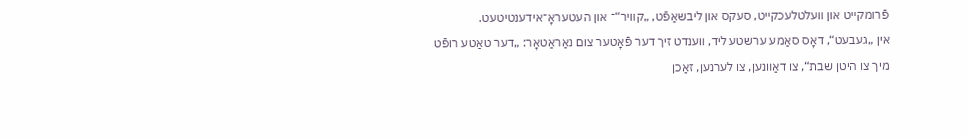פֿרומקײט און װעלטלעכקײט, סעקס און ליבשאַפֿט, „קװיר“־ און העטעראָ־אידענטיטעט.
אין „געבעט“, דאָס סאַמע ערשטע ליד, װענדט זיך דער פֿאָטער צום נאַראַטאָר: „דער טאַטע רופֿט מיך צו היטן שבת“, צו דאַװנען, צו לערנען, זאַכן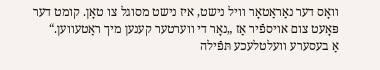װאָס דער נאַראַטאָר װיל נישט, איז נישט מסוגל צו טאָן. קומט דער פּאָעט צום אױספֿיר אַז „נאָר די װערטער קענען מיך ראַטעװען.“
אַ בעסערע װעלטלעכע תּפֿילה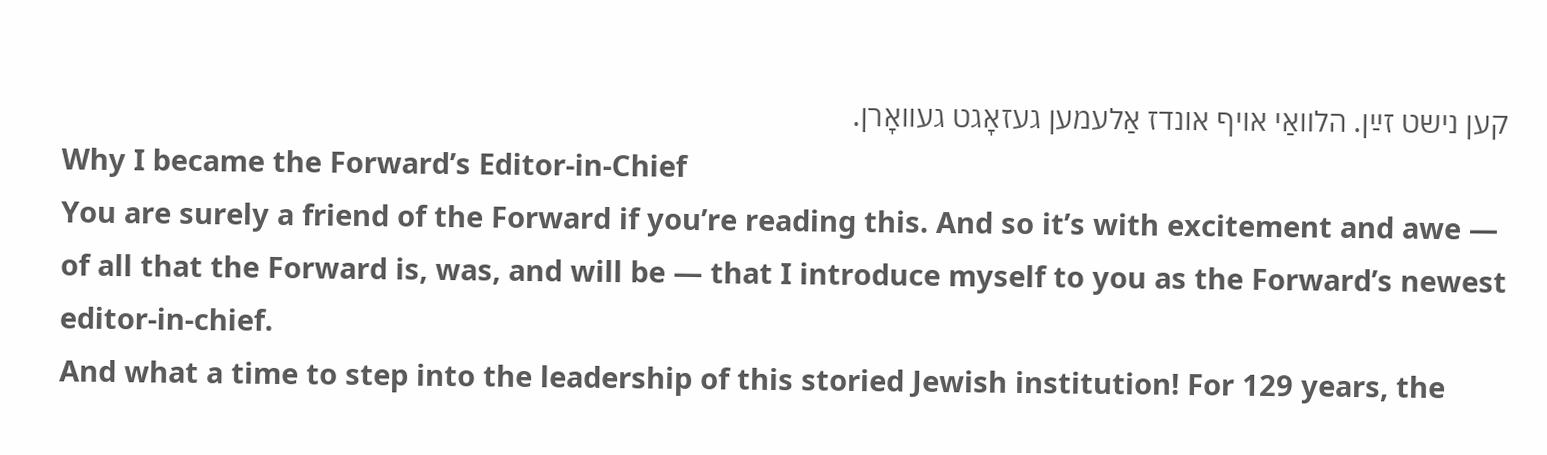קען נישט זײַן. הלװאַי אױף אונדז אַלעמען געזאָגט געוואָרן.
Why I became the Forward’s Editor-in-Chief
You are surely a friend of the Forward if you’re reading this. And so it’s with excitement and awe — of all that the Forward is, was, and will be — that I introduce myself to you as the Forward’s newest editor-in-chief.
And what a time to step into the leadership of this storied Jewish institution! For 129 years, the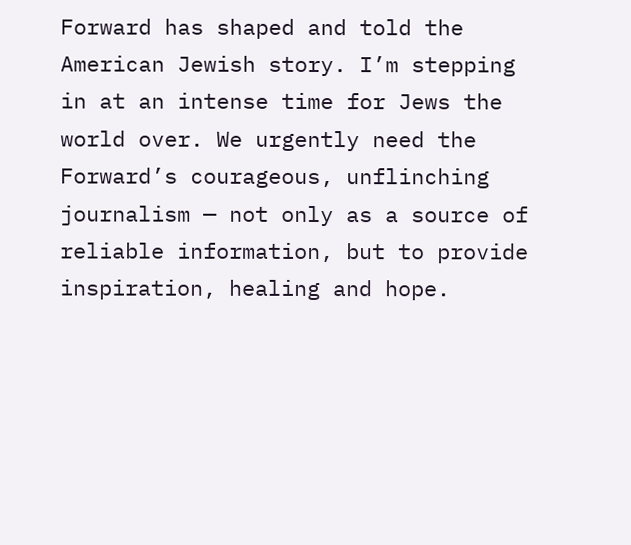Forward has shaped and told the American Jewish story. I’m stepping in at an intense time for Jews the world over. We urgently need the Forward’s courageous, unflinching journalism — not only as a source of reliable information, but to provide inspiration, healing and hope.